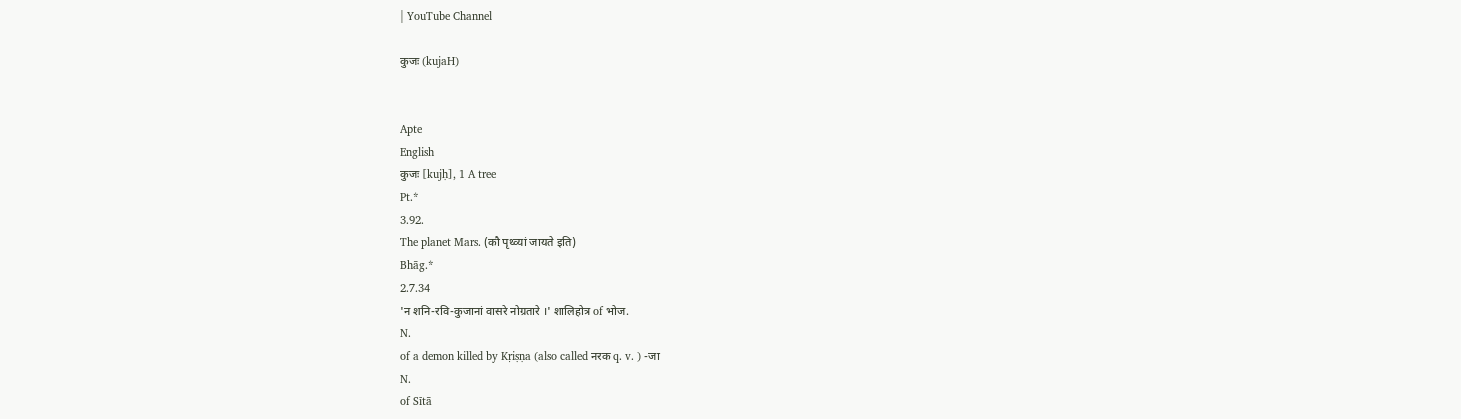| YouTube Channel

कुजः (kujaH)


Apte
English
कुजः [kujḥ], 1 A tree
Pt.*
3.92.
The planet Mars. (कौ पृथ्व्यां जायते इति)
Bhāg.*
2.7.34
'न शनि-रवि-कुजानां वासरे नोग्रतारे ।' शालिहोत्र of भोज.
N.
of a demon killed by Kṛiṣṇa (also called नरक q. v. ) -जा
N.
of Sītā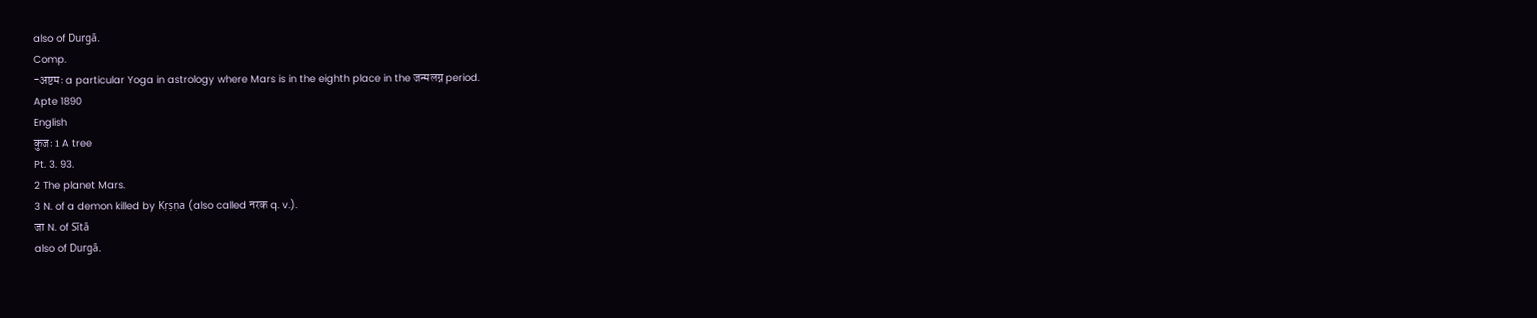also of Durgā.
Comp.
-अष्टमः a particular Yoga in astrology where Mars is in the eighth place in the जन्मलग्न period.
Apte 1890
English
कुजः 1 A tree
Pt. 3. 93.
2 The planet Mars.
3 N. of a demon killed by Kṛṣṇa (also called नरक q. v.).
जा N. of Sītā
also of Durgā.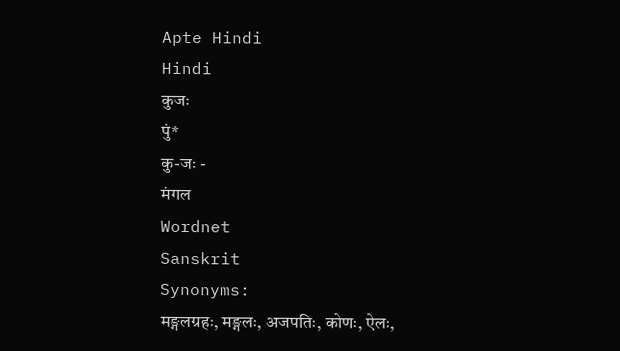Apte Hindi
Hindi
कुजः
पुं*
कु-जः -
मंगल
Wordnet
Sanskrit
Synonyms:
मङ्गलग्रहः, मङ्गलः, अजपतिः, कोणः, ऐलः,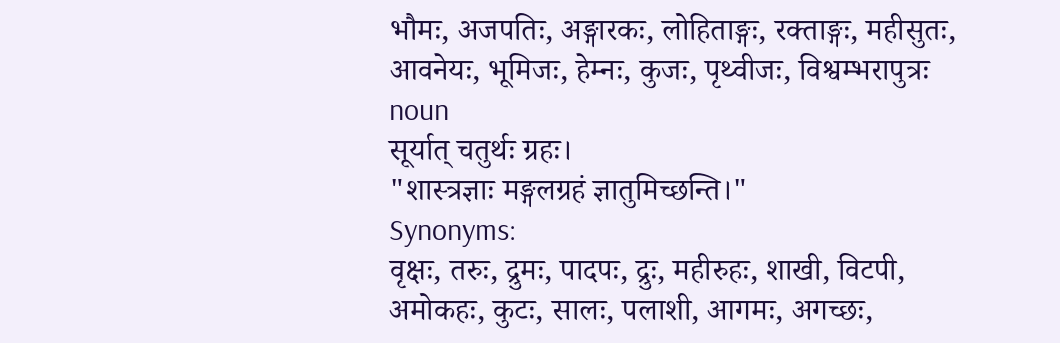भौमः, अजपतिः, अङ्गारकः, लोहिताङ्गः, रक्ताङ्गः, महीसुतः, आवनेयः, भूमिजः, हेम्नः, कुजः, पृथ्वीजः, विश्वम्भरापुत्रः
noun
सूर्यात् चतुर्थः ग्रहः।
"शास्त्रज्ञाः मङ्गलग्रहं ज्ञातुमिच्छन्ति।"
Synonyms:
वृक्षः, तरुः, द्रुमः, पादपः, द्रुः, महीरुहः, शाखी, विटपी, अमोकहः, कुटः, सालः, पलाशी, आगमः, अगच्छः,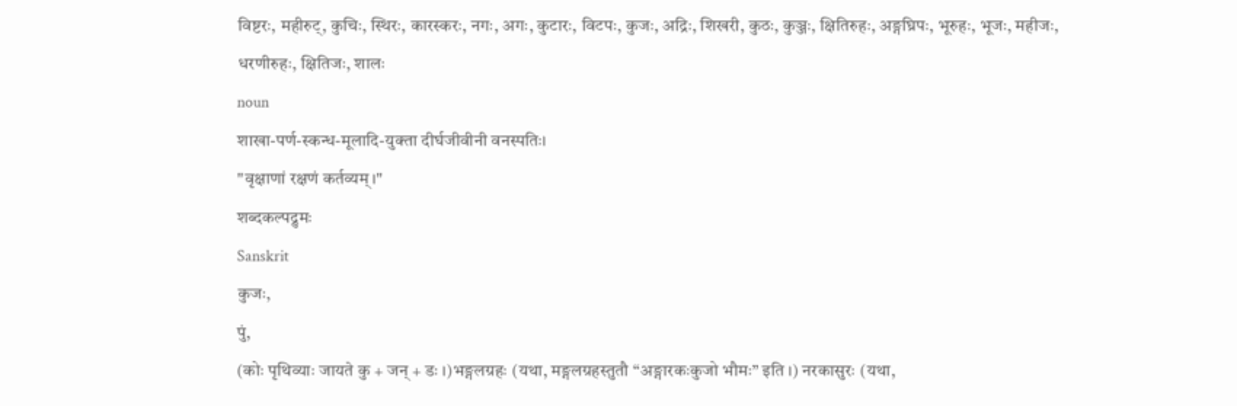विष्टरः, महीरुट्, कुचिः, स्थिरः, कारस्करः, नगः, अगः, कुटारः, विटपः, कुजः, अद्रिः, शिखरी, कुठः, कुञ्जः, क्षितिरुहः, अङ्गघ्रिपः, भूरुहः, भूजः, महीजः, धरणीरुहः, क्षितिजः, शालः
noun
शाखा-पर्ण-स्कन्ध-मूलादि-युक्ता दीर्घजीवीनी वनस्पतिः।
"वृक्षाणां रक्षणं कर्तव्यम्।"
शब्दकल्पद्रुमः
Sanskrit
कुजः,
पुं,
(कोः पृथिव्याः जायते कु + जन् + डः ।)भङ्गलग्रहः (यथा, मङ्गलग्रहस्तुतौ “अङ्गारकःकुजो भौमः” इति ।) नरकासुरः (यथा,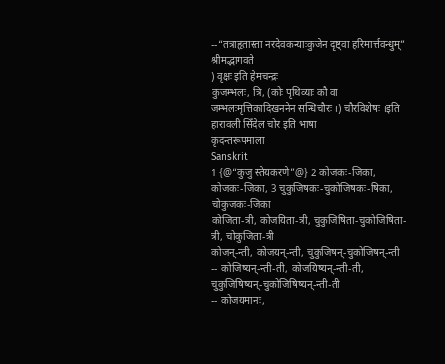--“तत्राहृतास्ता नरदेवकन्याःकुजेन दृष्ट्वा हरिमार्त्तवन्धुम्”
श्रीमद्भागवते
) वृक्षः इति हेमचन्द्रः
कुजम्भलः, त्रि, (कोः पृथिव्याः कौ वा जम्भलःमृत्तिकादिखननेन सन्धिचौरः ।) चौरविशेषः ।इति हारावली सिँदेल चोर इति भाषा
कृदन्तरूपमाला
Sanskrit
1 {@“कुजु स्तेयकरणे”@} 2 कोजकः-जिका, कोजकः-जिका, 3 चुकुजिषकः-चुकोजिषकः-षिका, चोकुजकः-जिका
कोजिता-त्री, कोजयिता-त्री, चुकुजिषिता-चुकोजिषिता-त्री, चोकुजिता-त्री
कोजन्-न्ती, कोजयन्-न्ती, चुकुजिषन्-चुकोजिषन्-न्ती
-- कोजिष्यन्-न्ती-ती, कोजयिष्यन्-न्ती-ती, चुकुजिषिष्यन्-चुकोजिषिष्यन्-न्ती-ती
-- कोजयमानः,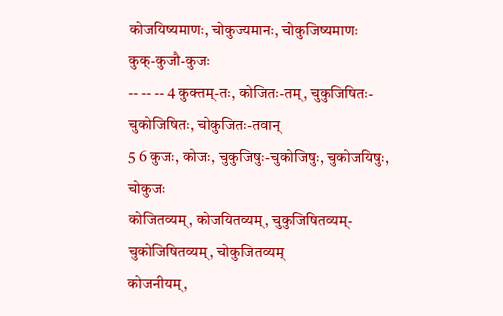कोजयिष्यमाणः, चोकुज्यमानः, चोकुजिष्यमाणः
कुक्-कुजौ-कुजः
-- -- -- 4 कुक्तम्-तः, कोजितः-तम्, चुकुजिषितः-चुकोजिषितः, चोकुजितः-तवान्
5 6 कुजः, कोजः, चुकुजिषुः-चुकोजिषुः, चुकोजयिषुः, चोकुजः
कोजितव्यम्, कोजयितव्यम्, चुकुजिषितव्यम्-चुकोजिषितव्यम्, चोकुजितव्यम्
कोजनीयम्,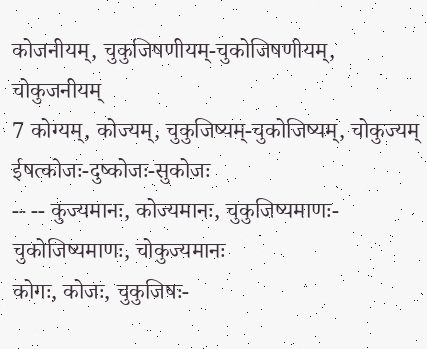कोजनीयम्, चुकुजिषणीयम्-चुकोजिषणीयम्, चोकुजनीयम्
7 कोग्यम्, कोज्यम्, चुकुजिष्यम्-चुकोजिष्यम्, चोकुज्यम्
ईषत्कोजः-दुष्कोजः-सुकोजः
-- -- कुज्यमानः, कोज्यमानः, चुकुजिष्यमाणः-चुकोजिष्यमाणः, चोकुज्यमानः
कोगः, कोजः, चुकुजिषः-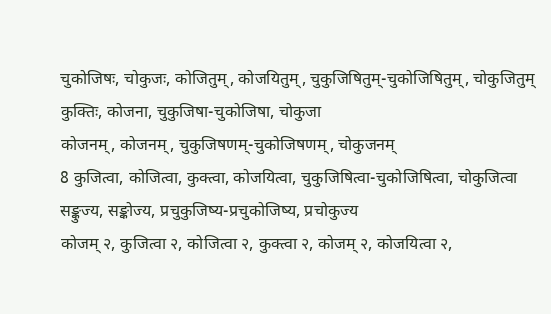चुकोजिषः, चोकुजः, कोजितुम्, कोजयितुम्, चुकुजिषितुम्-चुकोजिषितुम्, चोकुजितुम्
कुक्तिः, कोजना, चुकुजिषा-चुकोजिषा, चोकुजा
कोजनम्, कोजनम्, चुकुजिषणम्-चुकोजिषणम्, चोकुजनम्
8 कुजित्वा, कोजित्वा, कुक्त्वा, कोजयित्वा, चुकुजिषित्वा-चुकोजिषित्वा, चोकुजित्वा
सङ्कुज्य, सङ्कोज्य, प्रचुकुजिष्य-प्रचुकोजिष्य, प्रचोकुज्य
कोजम् २, कुजित्वा २, कोजित्वा २, कुक्त्वा २, कोजम् २, कोजयित्वा २,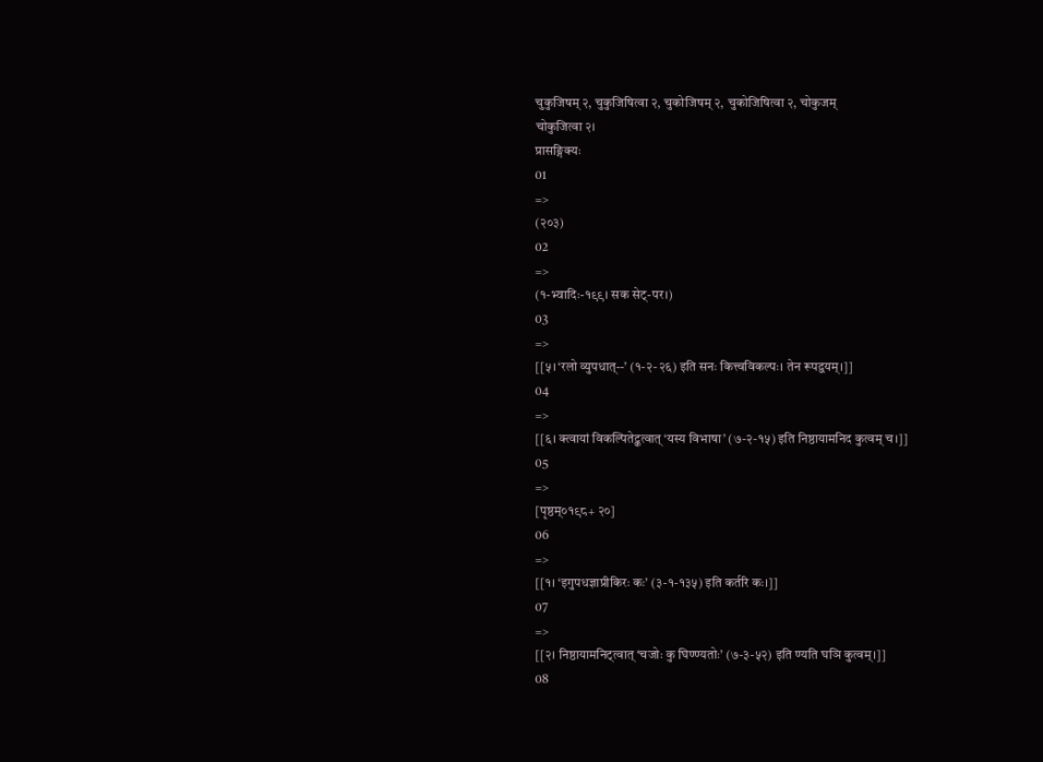चुकुजिषम् २, चुकुजिषित्वा २, चुकोजिषम् २, चुकोजिषित्वा २, चोकुजम्
चोकुजित्वा २।
प्रासङ्गिक्यः
01
=>
(२०३)
02
=>
(१-भ्वादिः-१९९। सक सेट्-पर।)
03
=>
[[५। ‘रलो व्युपधात्--’ (१-२-२६) इति सनः कित्त्वविकल्पः। तेन रूपद्वयम्।]]
04
=>
[[६। क्त्वायां विकल्पितेट्कत्वात् ‘यस्य विभाषा’ (७-२-१५) इति निष्ठायामनिद कुत्वम् च।]]
05
=>
[पृष्ठम्०१९८+ २०]
06
=>
[[१। ‘इगुपधज्ञाप्रीकिरः कः’ (३-१-१३५) इति कर्तरि कः।]]
07
=>
[[२। निष्ठायामनिट्त्वात् ‘चजोः कु घिण्ण्यतोः’ (७-३-५२) इति ण्यति घञि कुत्वम्।]]
08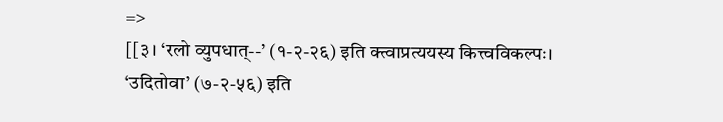=>
[[३। ‘रलो व्युपधात्--’ (१-२-२६) इति क्त्वाप्रत्ययस्य कित्त्वविकल्पः। ‘उदितोवा’ (७-२-५६) इति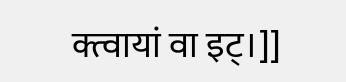क्त्वायां वा इट्।]]